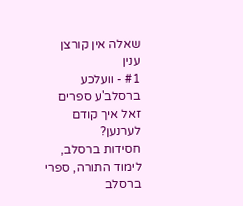שאלה אין קורצן ענין
#1 - וועלכע ברסלב'ע ספרים זאל איך קודם לערנען?
חסידות ברסלב, לימוד התורה, ספרי ברסלב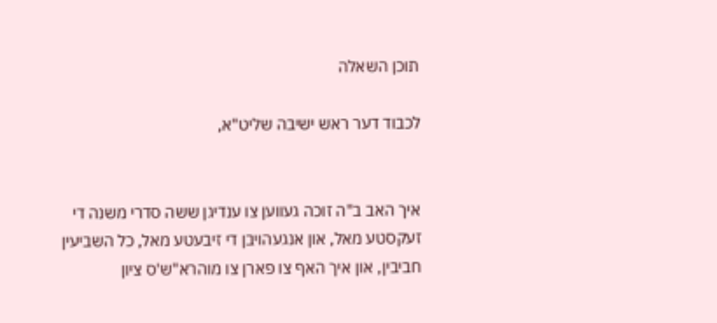תוכן השאלה

לכבוד דער ראש ישיבה שליט"א,


איך האב ב"ה זוכה געווען צו ענדיגן ששה סדרי משנה די זעקסטע מאל, און אנגעהויבן די זיבעטע מאל, כל השביעין חביבין, און איך האף צו פארן צו מוהרא"ש'ס ציון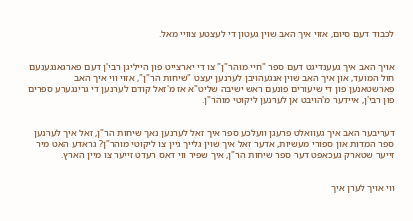לכבוד דעם סיום, אזוי איך האב שוין געטון די לעצטע צוויי מאל.


אויך האב איך געענדיגט דעם ספר "חיי מוהר"ן" צו די יארצייט פון הייליגן רבי'ן דעם פארגאנגענעם חול המועד, און איך האב שוין אנגעהויבן לערנען יעצט "שיחות הר"ן", אזוי ווי איך האב פארשטאנען פון די שיעורים פונעם ראש ישיבה שליט"א אז מ'זאל קודם לערנען די גרינגערע ספרים פון רבי'ן, איידער מ'הויבט אן לערנען ליקוטי מוהר"ן.


דעריבער האב איך געוואלט פרעגן וועלכע ספר איך זאל לערנען נאך שיחות הר"ן, זאל איך לערנען ספר המדות און ספורי מעשיות, אדער זאל איך שוין גלייך גיין צו ליקוטי מוהר"ן? גראדע האט מיר זייער שטארק געכאפט דער ספר שיחות הר"ן, איך שפיר ווי דאס רעדט זייער צו מיין הארץ.


ווי אויך לערן איך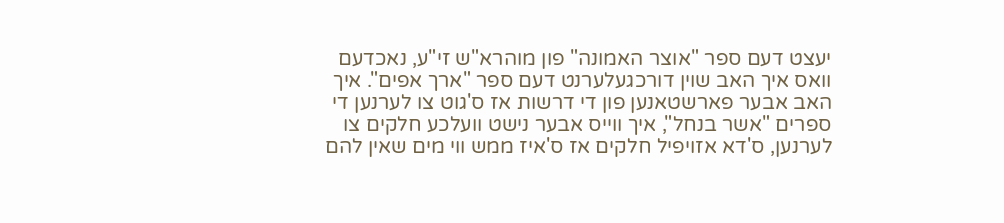יעצט דעם ספר "אוצר האמונה" פון מוהרא"ש זי"ע, נאכדעם וואס איך האב שוין דורכגעלערנט דעם ספר "ארך אפים". איך האב אבער פארשטאנען פון די דרשות אז ס'גוט צו לערנען די ספרים "אשר בנחל", איך ווייס אבער נישט וועלכע חלקים צו לערנען, ס'דא אזויפיל חלקים אז ס'איז ממש ווי מים שאין להם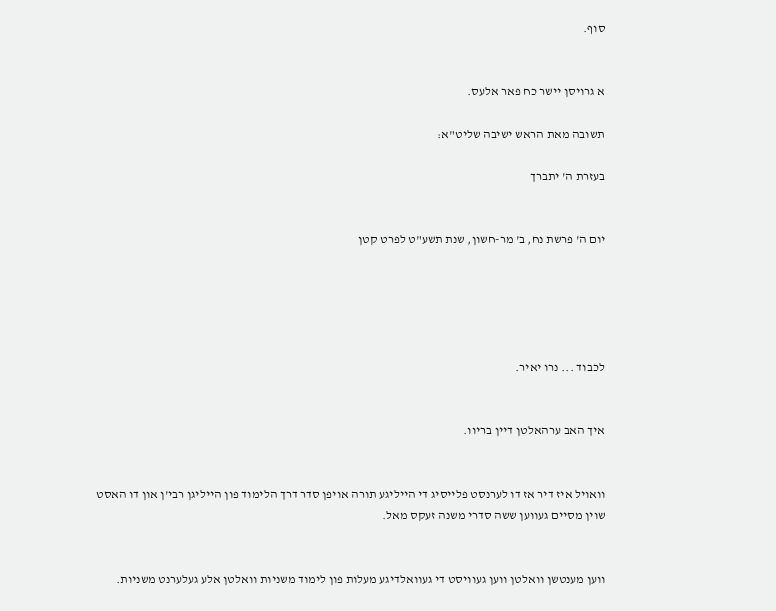סוף.


א גרויסן יישר כח פאר אלעס.

תשובה מאת הראש ישיבה שליט"א:

בעזרת ה' יתברך


יום ה' פרשת נח, ב' מר-חשון, שנת תשע"ט לפרט קטן





לכבוד ... נרו יאיר.


איך האב ערהאלטן דיין בריוו.


וואויל איז דיר אז דו לערנסט פלייסיג די הייליגע תורה אויפן סדר דרך הלימוד פון הייליגן רבי'ן און דו האסט שוין מסיים געווען ששה סדרי משנה זעקס מאל.


ווען מענטשן וואלטן ווען געוויסט די געוואלדיגע מעלות פון לימוד משניות וואלטן אלע געלערנט משניות.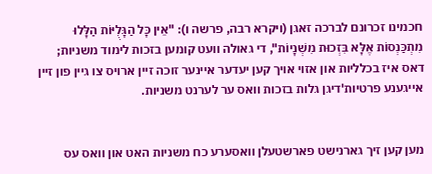חכמינו זכרונם לברכה זאגן (ויקרא רבה, פרשה ו): "אֵין כָּל הַגָּלֻיּוֹת הַלָּלוּ מִתְכַּנְסוֹת אֶלָּא בִּזְכוּת מִשְׁנָיוֹת", די גאולה וועט קומען בזכות לימוד משניות; דאס איז בכלליות און אזוי אויך קען יעדער איינער זוכה זיין ארויס צו גיין פון זיין אייגענע פרטיות'דיגן גלות בזכות וואס ער לערנט משניות.


מען קען זיך גארנישט פארשטעלן וואסערע כח משניות האט און וואס עס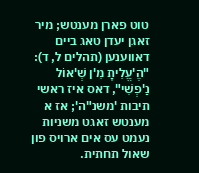טוט פארן מענטש; מיר זאגן יעדן טאג ביים דאווענען (תהלים ל, ד): "הֶ'עֱלִיתָ מִ'ן שְׁ'אוֹל נַ'פְשִׁי", דאס איז ראשי תיבות 'משנ"ה'; אז א מענטש זאגט משניות נעמט עס אים ארויס פון שאול תחתית.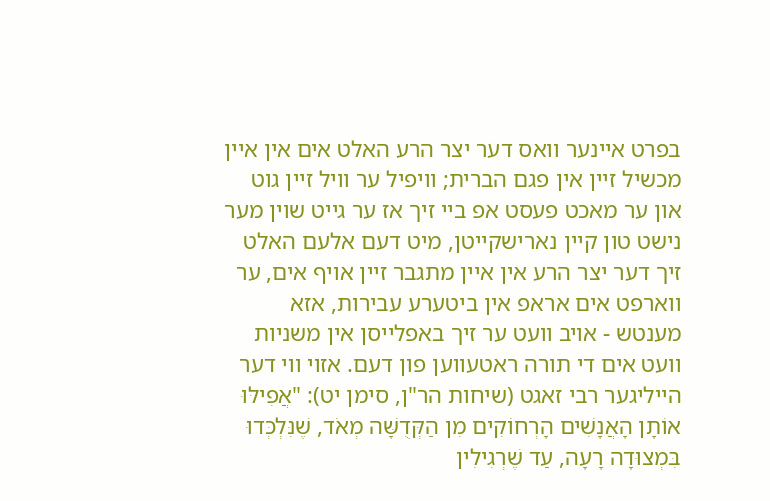בפרט איינער וואס דער יצר הרע האלט אים אין איין מכשיל זיין אין פגם הברית; וויפיל ער וויל זיין גוט און ער מאכט פעסט אפ ביי זיך אז ער גייט שוין מער נישט טון קיין נארישקייטן, מיט דעם אלעם האלט זיך דער יצר הרע אין איין מתגבר זיין אויף אים, ער ווארפט אים אראפ אין ביטערע עבירות, אזא מענטש - אויב וועט ער זיך באפלייסן אין משניות וועט אים די תורה ראטעווען פון דעם. אזוי ווי דער הייליגער רבי זאגט (שיחות הר"ן, סימן יט): "אֲפִילּוּ אוֹתָן הָאֲנָשִׁים הָרְחוֹקִים מִן הַקְּדֻשָּׁה מְאֹד, שֶׁנִּלְכְּדוּ בִּמְצוּדָה רָעָה, עַד שֶׁרְגִילִין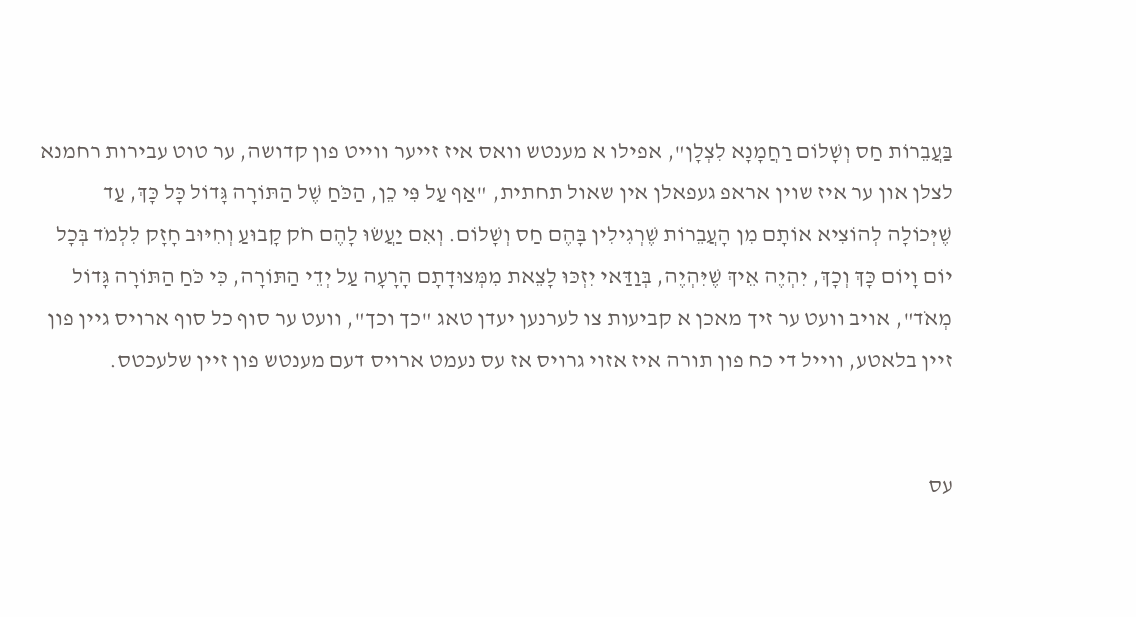בַּעֲבֵרוֹת חַס וְשָׁלוֹם רַחֲמָנָא לִצְלָן", אפילו א מענטש וואס איז זייער ווייט פון קדושה, ער טוט עבירות רחמנא לצלן און ער איז שוין אראפ געפאלן אין שאול תחתית, "אַף עַל פִּי כֵן, הַכֹּחַ שֶׁל הַתּוֹרָה גָּדוֹל כָּל כָּךְ, עַד שֶׁיְּכוֹלָה לְהוֹצִיא אוֹתָם מִן הָעֲבֵרוֹת שֶׁרְגִילִין בָּהֶם חַס וְשָׁלוֹם. וְאִם יַעֲשׂוּ לָהֶם חֹק קָבוּעַ וְחִיּוּב חָזָק לִלְמֹד בְּכָל יוֹם וָיוֹם כָּךְ וְכָךְ, יִהְיֶה אֵיךְ שֶׁיִּהְיֶה, בְּוַדַּאי יִזְכּוּ לָצֵאת מִמְּצוּדָתָם הָרָעָה עַל יְדֵי הַתּוֹרָה, כִּי כֹּחַ הַתּוֹרָה גָּדוֹל מְאֹד", אויב וועט ער זיך מאכן א קביעות צו לערנען יעדן טאג "כך וכך", וועט ער סוף כל סוף ארויס גיין פון זיין בלאטע, ווייל די כח פון תורה איז אזוי גרויס אז עס נעמט ארויס דעם מענטש פון זיין שלעכטס.


עס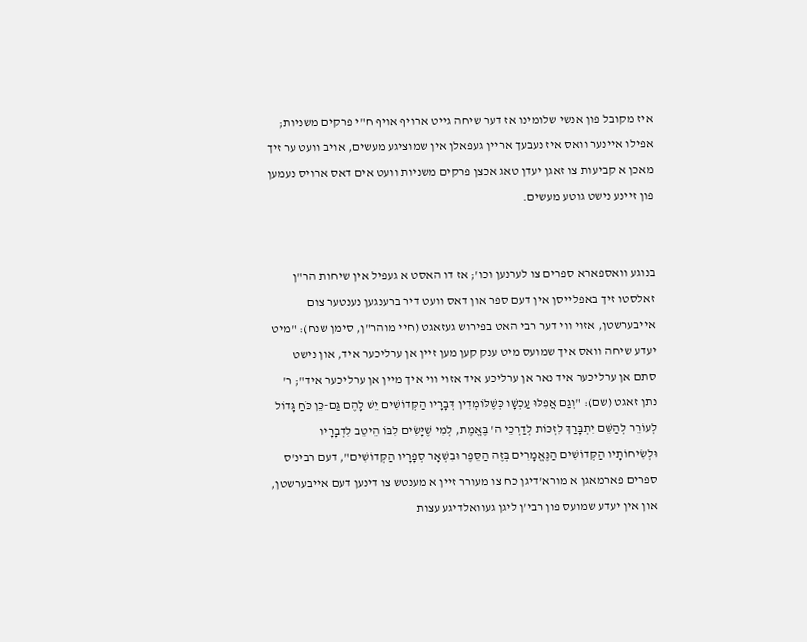איז מקובל פון אנשי שלומינו אז דער שיחה גייט ארויף אויף ח"י פרקים משניות; אפילו איינער וואס איז נעבעך אריין געפאלן אין שמוציגע מעשים, אויב וועט ער זיך מאכן א קביעות צו זאגן יעדן טאג אכצן פרקים משניות וועט אים דאס ארויס נעמען פון זיינע נישט גוטע מעשים.


בנוגע וואספארא ספרים צו לערנען וכו'; אז דו האסט א געפיל אין שיחות הר"ן זאלסטו זיך באפלייסן אין דעם ספר און דאס וועט דיר ברענגען נענטער צום אייבערשטן, אזוי ווי דער רבי האט בפירוש געזאגט (חיי מוהר"ן, סימן שנח): "מיט יעדע שיחה וואס איך שמועס מיט ענק קען מען זיין אן ערליכער איד, און נישט סתם אן ערליכער איד נאר אן ערליכע איד אזוי ווי איך מיין אן ערליכער איד"; ר' נתן זאגט (שם): "וְגַם אֲפִלּוּ עַכְשָׁו כְּשֶׁלּוֹמְדִין דְּבָרָיו הַקְּדוֹשִׁים יֵשׁ לָהֶם גַּם-כֵּן כֹּחַ גָּדוֹל לְעוֹרֵר לְהַשֵּׁם יִתְבָּרַךְ לִזְכּוֹת לְדַרְכֵי ה' בֶּאֱמֶת, לְמִי שֶׁיָּשִׂים לִבּוֹ הֵיטֵב לִדְבָרָיו וּלְשִׂיחוֹתָיו הַקְּדוֹשִׁים הַנֶּאֱמָרִים בְּזֶה הַסֵּפֶר וּבִשְׁאָר סְפָרָיו הַקְּדוֹשִׁים", דעם רבינ'ס ספרים פארמאגן א מורא'דיגן כח צו מעורר זיין א מענטש צו דינען דעם אייבערשטן, און אין יעדע שמועס פון רבי'ן ליגן געוואלדיגע עצות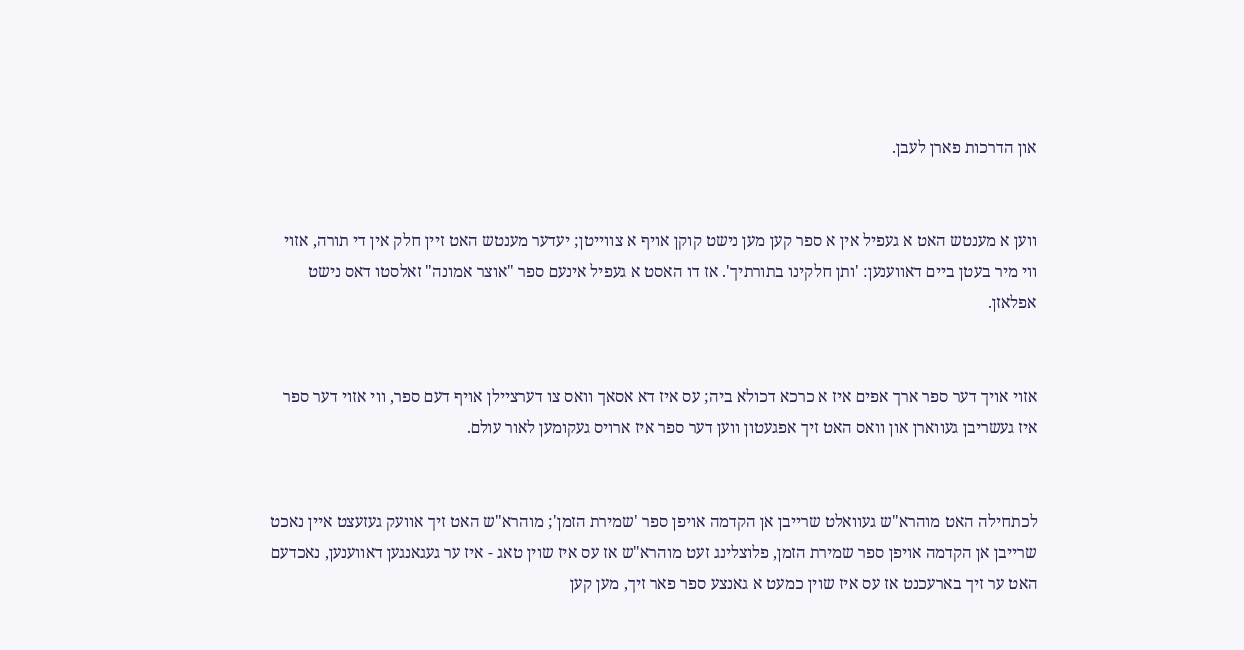און הדרכות פארן לעבן.


ווען א מענטש האט א געפיל אין א ספר קען מען נישט קוקן אויף א צווייטן; יעדער מענטש האט זיין חלק אין די תורה, אזוי ווי מיר בעטן ביים דאווענען: 'ותן חלקינו בתורתיך'. אז דו האסט א געפיל אינעם ספר "אוצר אמונה" זאלסטו דאס נישט אפלאזן.


אזוי אויך דער ספר ארך אפים איז א כרכא דכולא ביה; עס איז דא אסאך וואס צו דערציילן אויף דעם ספר, ווי אזוי דער ספר איז געשריבן געווארן און וואס האט זיך אפגעטון ווען דער ספר איז ארויס געקומען לאור עולם.


לכתחילה האט מוהרא"ש געוואלט שרייבן אן הקדמה אויפן ספר 'שמירת הזמן'; מוהרא"ש האט זיך אוועק געזעצט איין נאכט שרייבן אן הקדמה אויפן ספר שמירת הזמן, פלוצלינג זעט מוהרא"ש אז עס איז שוין טאג - איז ער געגאנגען דאווענען, נאכדעם האט ער זיך בארעכנט אז עס איז שוין כמעט א גאנצע ספר פאר זיך, מען קען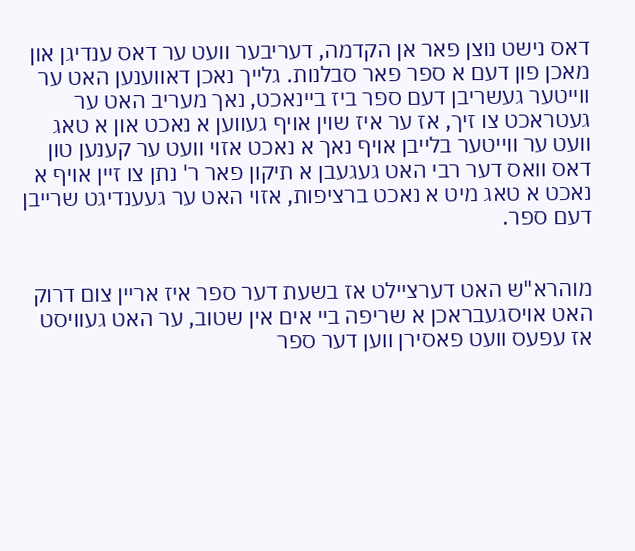דאס נישט נוצן פאר אן הקדמה, דעריבער וועט ער דאס ענדיגן און מאכן פון דעם א ספר פאר סבלנות. גלייך נאכן דאווענען האט ער ווייטער געשריבן דעם ספר ביז ביינאכט, נאך מעריב האט ער געטראכט צו זיך, אז ער איז שוין אויף געווען א נאכט און א טאג וועט ער ווייטער בלייבן אויף נאך א נאכט אזוי וועט ער קענען טון דאס וואס דער רבי האט געגעבן א תיקון פאר ר' נתן צו זיין אויף א נאכט א טאג מיט א נאכט ברציפות, אזוי האט ער געענדיגט שרייבן דעם ספר.


מוהרא"ש האט דערציילט אז בשעת דער ספר איז אריין צום דרוק האט אויסגעבראכן א שריפה ביי אים אין שטוב, ער האט געוויסט אז עפעס וועט פאסירן ווען דער ספר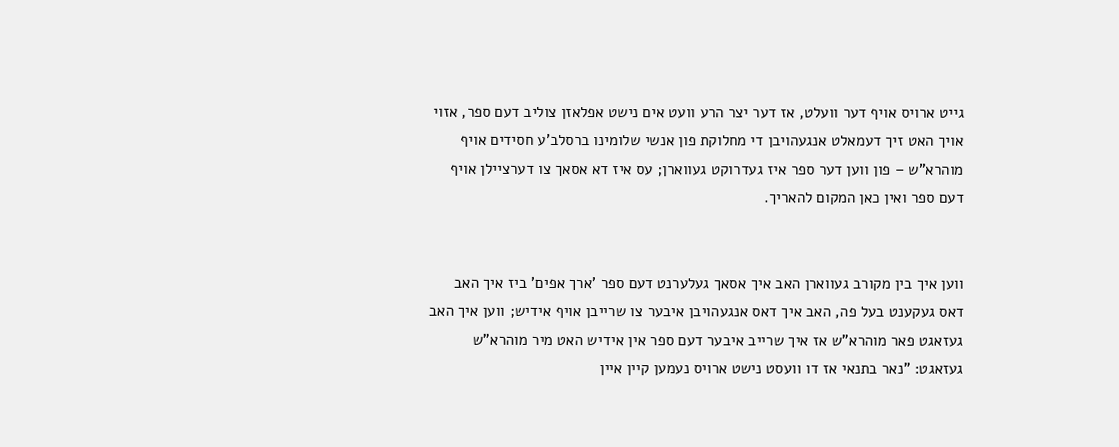גייט ארויס אויף דער וועלט, אז דער יצר הרע וועט אים נישט אפלאזן צוליב דעם ספר, אזוי אויך האט זיך דעמאלט אנגעהויבן די מחלוקת פון אנשי שלומינו ברסלב'ע חסידים אויף מוהרא"ש – פון ווען דער ספר איז געדרוקט געווארן; עס איז דא אסאך צו דערציילן אויף דעם ספר ואין כאן המקום להאריך.


ווען איך בין מקורב געווארן האב איך אסאך געלערנט דעם ספר 'ארך אפים' ביז איך האב דאס געקענט בעל פה, האב איך דאס אנגעהויבן איבער צו שרייבן אויף אידיש; ווען איך האב געזאגט פאר מוהרא"ש אז איך שרייב איבער דעם ספר אין אידיש האט מיר מוהרא"ש געזאגט: "נאר בתנאי אז דו וועסט נישט ארויס נעמען קיין איין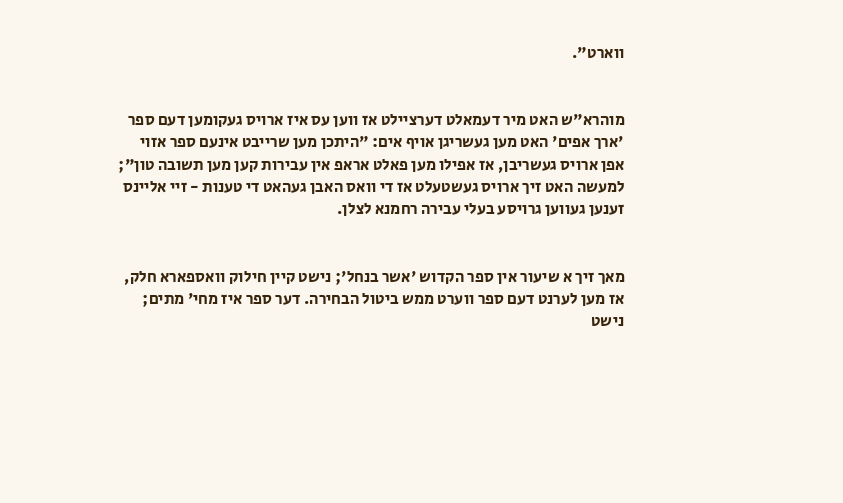ווארט".


מוהרא"ש האט מיר דעמאלט דערציילט אז ווען עס איז ארויס געקומען דעם ספר 'ארך אפים' האט מען געשריגן אויף אים: "היתכן מען שרייבט אינעם ספר אזוי אפן ארויס געשריבן, אז אפילו מען פאלט אראפ אין עבירות קען מען תשובה טון"; למעשה האט זיך ארויס געשטעלט אז די וואס האבן געהאט די טענות - זיי אליינס זענען געווען גרויסע בעלי עבירה רחמנא לצלן.


מאך זיך א שיעור אין ספר הקדוש 'אשר בנחל'; נישט קיין חילוק וואספארא חלק, אז מען לערנט דעם ספר ווערט ממש ביטול הבחירה. דער ספר איז מחי' מתים; נישט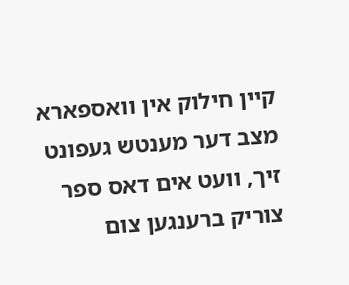קיין חילוק אין וואספארא מצב דער מענטש געפונט זיך, וועט אים דאס ספר צוריק ברענגען צום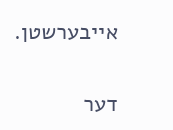אייבערשטן.


דער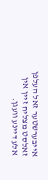אייבערשטער זאל העלפן זאלסט מצליח זיין אין אלע דיינע וועגן.